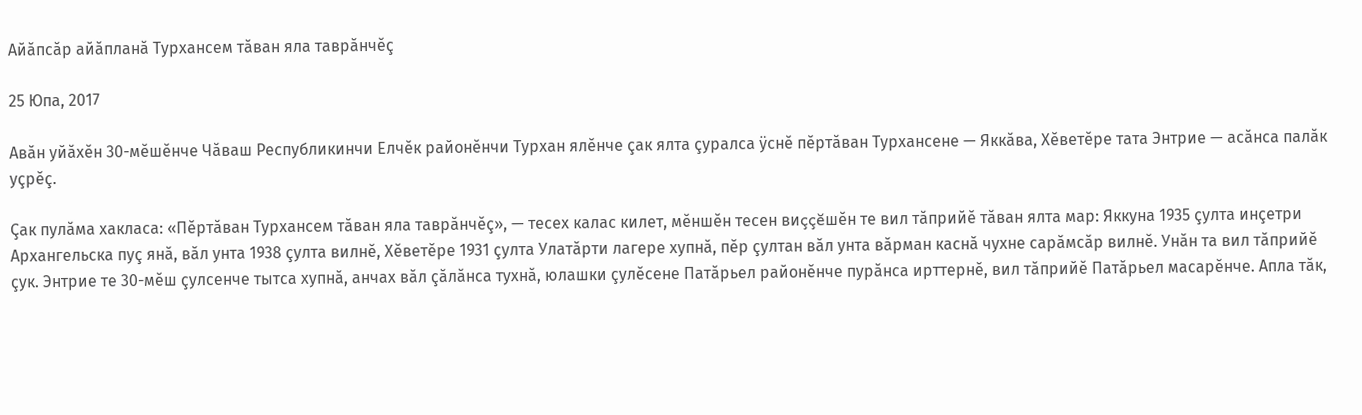Айăпсăр айăпланă Турхансем тăван яла таврăнчĕç

25 Юпа, 2017

Авăн уйăхĕн 30-мĕшĕнче Чăваш Республикинчи Елчĕк районĕнчи Турхан ялĕнче çак ялта çуралса ÿснĕ пĕртăван Турхансене — Яккăва, Хĕветĕре тата Энтрие — асăнса палăк уçрĕç.

Çак пулăма хакласа: «Пĕртăван Турхансем тăван яла таврăнчĕç», — тесех калас килет, мĕншĕн тесен виççĕшĕн те вил тăприйĕ тăван ялта мар: Яккуна 1935 çулта инçетри Архангельска пуç янă, вăл унта 1938 çулта вилнĕ, Хĕветĕре 1931 çулта Улатăрти лагере хупнă, пĕр çултан вăл унта вăрман каснă чухне сарăмсăр вилнĕ. Унăн та вил тăприйĕ çук. Энтрие те 30-мĕш çулсенче тытса хупнă, анчах вăл çăлăнса тухнă, юлашки çулĕсене Патăрьел районĕнче пурăнса ирттернĕ, вил тăприйĕ Патăрьел масарĕнче. Апла тăк,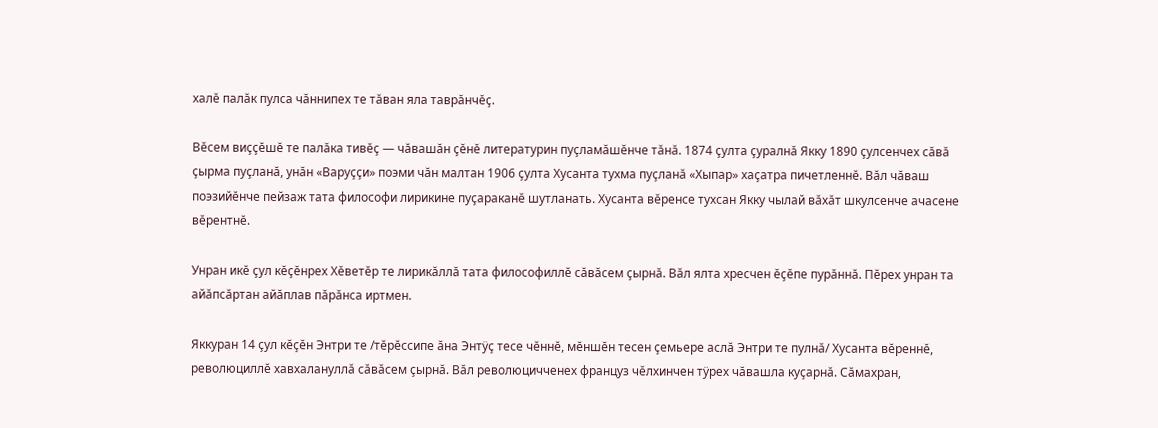халĕ палăк пулса чăннипех те тăван яла таврăнчĕç.

Вĕсем виççĕшĕ те палăка тивĕç — чăвашăн çĕнĕ литературин пуçламăшĕнче тăнă. 1874 çулта çуралнă Якку 1890 çулсенчех сăвă çырма пуçланă, унăн «Варуççи» поэми чăн малтан 1906 çулта Хусанта тухма пуçланă «Хыпар» хаçатра пичетленнĕ. Вăл чăваш поэзийĕнче пейзаж тата философи лирикине пуçараканĕ шутланать. Хусанта вĕренсе тухсан Якку чылай вăхăт шкулсенче ачасене вĕрентнĕ.

Унран икĕ çул кĕçĕнрех Хĕветĕр те лирикăллă тата философиллĕ сăвăсем çырнă. Вăл ялта хресчен ĕçĕпе пурăннă. Пĕрех унран та айăпсăртан айăплав пăрăнса иртмен.

Яккуран 14 çул кĕçĕн Энтри те /тĕрĕссипе ăна Энтÿç тесе чĕннĕ, мĕншĕн тесен çемьере аслă Энтри те пулнă/ Хусанта вĕреннĕ, революциллĕ хавхалануллă сăвăсем çырнă. Вăл революцичченех француз чĕлхинчен тÿрех чăвашла куçарнă. Сăмахран,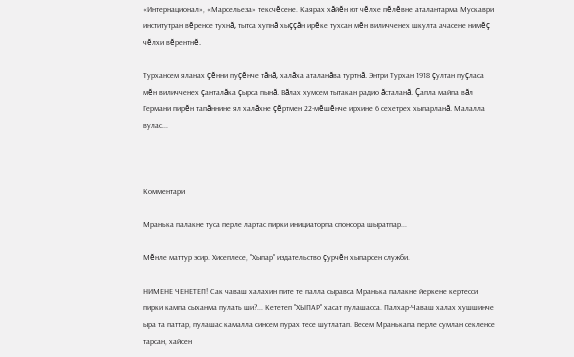«Интернационал», «Марсельеза» тексчĕсене. Каярах хăйĕн ют чĕлхе пĕлĕвне аталантарма Мускаври институтран вĕренсе тухнă, тытса хупнă хыççăн ирĕке тухсан мĕн виличченех шкулта ачасене нимĕç чĕлхи вĕрентнĕ.

Турхансем яланах çĕнни пуçĕнче тăнă, халăха аталанăва туртнă. Энтри Турхан 1918 çултан пуçласа мĕн виличченех çанталăка çырса пынă. Вăлах хумсем тытакан радио ăсталанă. Çапла майпа вăл Германи пирĕн тапăннине ял халăхне çĕртмен 22-мĕшĕнче ирхине 6 сехетрех хыпарланă. Малалла вулас...



Комментари

Мранька палакне туса перле лартас пирки инициаторпа спонсора шыратпар...

Мĕнле маттур эсир. Хисеплесе, "Хыпар" издательство çурчĕн хыпарсен служби.

НИМЕНЕ ЧЕНЕТЕП! Сак чаваш халахин пите те палла сыравса Мранька палакне йеркене кертесси пирки кампа сыханма пулать ши?... Кететеп "ХЫПАР" хасат пулашасса. Палхар-Чаваш халах хушшинче ыра та паттар, пулашас камалла синсем пурах тесе шутлатап. Весем Мранькапа перле сумлан секленсе тарсан, хайсен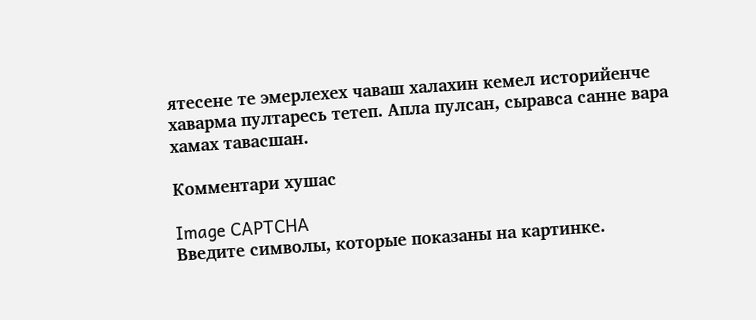ятесене те эмерлехех чаваш халахин кемел историйенче хаварма пултаресь тетеп. Апла пулсан, сыравса санне вара хамах тавасшан.

Комментари хушас

Image CAPTCHA
Введите символы, которые показаны на картинке.